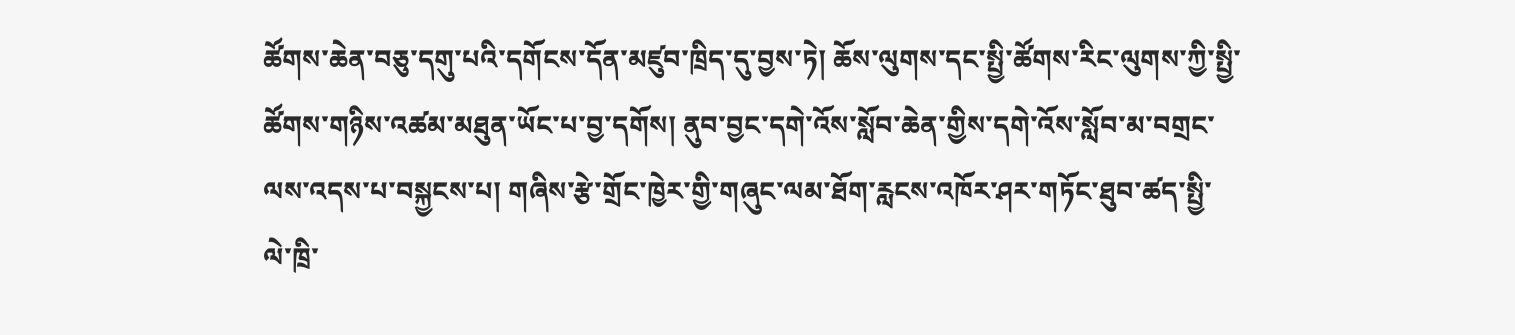ཚོགས་ཆེན་བཅུ་དགུ་པའི་དགོངས་དོན་མཛུབ་ཁྲིད་དུ་བྱས་ཏེ། ཆོས་ལུགས་དང་སྤྱི་ཚོགས་རིང་ལུགས་ཀྱི་སྤྱི་ཚོགས་གཉིས་འཚམ་མཐུན་ཡོང་པ་བྱ་དགོས། ནུབ་བྱང་དགེ་འོས་སློབ་ཆེན་གྱིས་དགེ་འོས་སློབ་མ་བགྲང་ལས་འདས་པ་བསྐྱངས་པ། གཞིས་རྩེ་གྲོང་ཁྱེར་གྱི་གཞུང་ལམ་ཐོག་རླངས་འཁོར་ཤར་གཏོང་ཐུབ་ཚད་སྤྱི་ལེ་ཁྲི་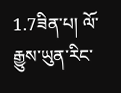1.7ཟིན་པ། ལོ་རྒྱུས་ཡུན་རིང་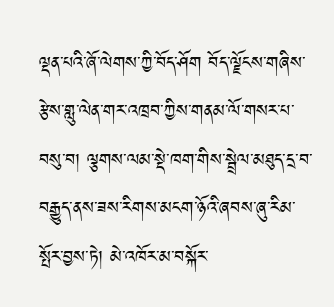ལྡན་པའི་ཞོ་ལེགས་ཀྱི་བོད་ཤོག བོད་ལྗོངས་གཞིས་རྩེས་གླུ་ལེན་གར་འཁྲབ་ཀྱིས་གནམ་ལོ་གསར་པ་བསུ་བ། ལྕགས་ལམ་སྡེ་ཁག་གིས་སྦྲེལ་མཐུད་དྲ་བ་བརྒྱུད་ནས་ཟས་རིགས་མངག་ཉོའི་ཞབས་ཞུ་རིམ་སྤོར་བྱས་ཏེ། མེ་འཁོར་མ་བསྐོར་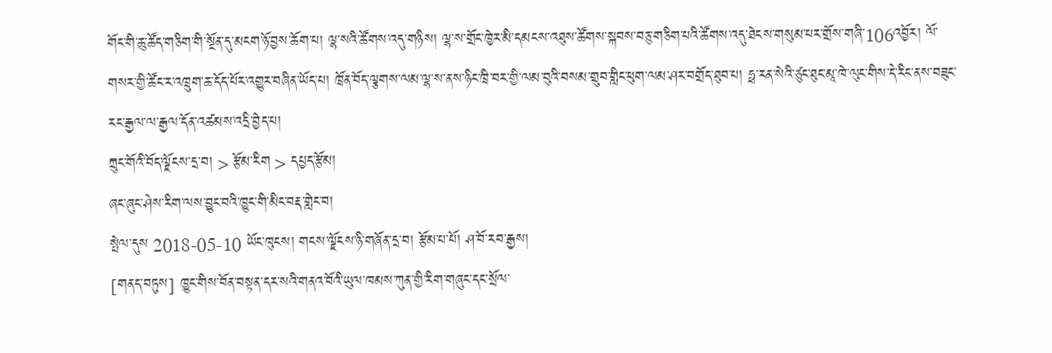གོང་གི་ཆུ་ཚོད་གཅིག་གི་སྔོན་དུ་མངག་ཉོ་བྱས་ཆོག་པ། ལྷ་སའི་ཚོགས་འདུ་གཉིས། ལྷ་ས་གྲོང་ཁྱེར་མི་དམངས་འཐུས་ཚོགས་སྐབས་བཅུ་གཅིག་པའི་ཚོགས་འདུ་ཐེངས་གསུམ་པར་གྲོས་གཞི་106འབྱོར། ལོ་གསར་གྱི་ཚོང་ར་འཁྲུག་ཆ་དོད་པོར་འགྱུར་བཞིན་ཡོད་པ། ཁྲོན་བོད་ལྕགས་ལམ་ལྷ་ས་ནས་ཉིང་ཁྲི་བར་གྱི་ལམ་བུའི་བསམ་གྲུབ་གླིང་ཕུག་ལམ་ཤར་བགྲོད་ཐུབ་པ། ཧྥ་རན་སེའི་ཙུང་ཐུང་མཱ་ཁེ་ལུང་གིས་དེ་རིང་ནས་བཟུང་རང་རྒྱལ་ལ་རྒྱལ་དོན་འཚམས་འདྲི་བྱེད་པ།
ཀྲུང་གོའི་བོད་ལྗོངས་དྲ་བ། > རྩོམ་རིག > དཔྱད་རྩོམ།
ཞང་ཞུང་ཤེས་རིག་ལས་བྱུང་བའི་ཁྱུང་གི་མིང་བརྡ་གླེང་བ།
སྤེལ་དུས 2018-05-10 ཡོང་ཁུངས། གངས་ལྗོངས་ཉི་གཞོན་དྲ་བ། རྩོམ་པ་པོ། ཤ་བོ་རབ་རྒྱས།
[གནད་བཏུས] ཁྱུང་གིས་བོན་བསྟན་དར་སའི་གནའ་བོའི་ཡུལ་ཁམས་ཀུན་གྱི་རིག་གཞུང་དང་སྲོལ་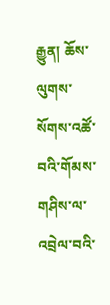རྒྱུན། ཆོས་ལུགས་སོགས་འཚོ་བའི་གོམས་གཤིས་ལ་འབྲེལ་བའི་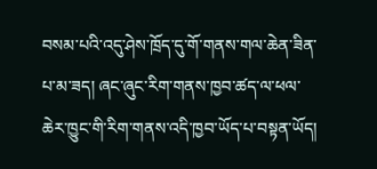བསམ་པའི་འདུ་ཤེས་ཁྲོད་དུ་གོ་གནས་གལ་ཆེན་ཟིན་པ་མ་ཟད། ཞང་ཞུང་རིག་གནས་ཁྱབ་ཚད་ལ་ཕལ་ཆེར་ཁྱུང་གི་རིག་གནས་འདི་ཁྱབ་ཡོད་པ་བསྟན་ཡོད།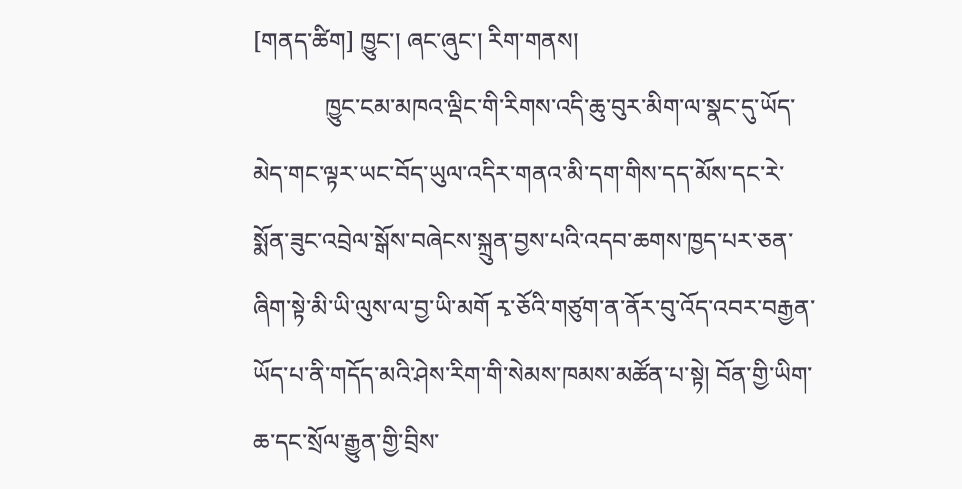[གནད་ཚིག] ཁྱུང་། ཞང་ཞུང་། རིག་གནས།
            ཁྱུང་ངམ་མཁའ་ལྡིང་གི་རིགས་འདི་ཆུ་བུར་མིག་ལ་སྣང་དུ་ཡོད་མེད་གང་ལྟར་ཡང་བོད་ཡུལ་འདིར་གནའ་མི་དག་གིས་དད་མོས་དང་རེ་སྨོན་ཟུང་འབྲེལ་སྒོས་བཞེངས་སྐྲུན་བྱས་པའི་འདབ་ཆགས་ཁྱད་པར་ཅན་ཞིག་སྟེ་མི་ཡི་ལུས་ལ་བྱ་ཡི་མགོ རྭ་ཅོའི་གཙུག་ན་ནོར་བུ་འོད་འབར་བརྒྱན་ཡོད་པ་ནི་གདོད་མའི་ཤེས་རིག་གི་སེམས་ཁམས་མཚོན་པ་སྟེ། བོན་གྱི་ཡིག་ཆ་དང་སྲོལ་རྒྱུན་གྱི་བྲིས་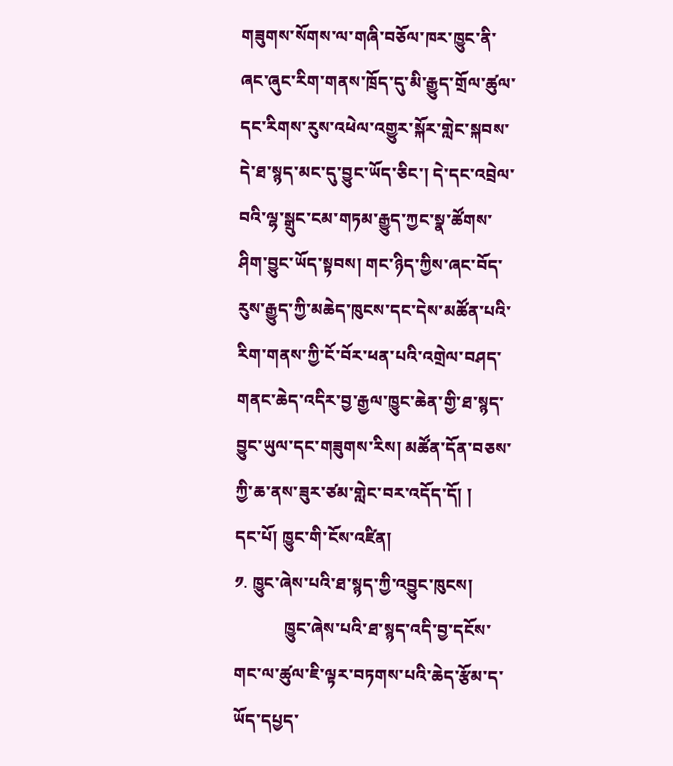གཟུགས་སོགས་ལ་གཞི་བཅོལ་ཁར་ཁྱུང་ནི་ཞང་ཞུང་རིག་གནས་ཁྲོད་དུ་མི་རྒྱུད་གྲོལ་ཚུལ་དང་རིགས་རུས་འཕེལ་འགྱུར་སྐོར་གླེང་སྐབས་དེ་ཐ་སྙད་མང་དུ་བྱུང་ཡོད་ཅིང་། དེ་དང་འབྲེལ་བའི་ལྷ་སྒྲུང་ངམ་གཏམ་རྒྱུད་ཀྱང་སྣ་ཚོགས་ཤིག་བྱུང་ཡོད་སྟབས། གང་ཉིད་ཀྱིས་ཞང་བོད་རུས་རྒྱུད་ཀྱི་མཆེད་ཁུངས་དང་དེས་མཚོན་པའི་རིག་གནས་ཀྱི་ངོ་བོར་ཕན་པའི་འགྲེལ་བཤད་གནང་ཆེད་འདིར་བྱ་རྒྱལ་ཁྱུང་ཆེན་གྱི་ཐ་སྙད་བྱུང་ཡུལ་དང་གཟུགས་རིས། མཚོན་དོན་བཅས་ཀྱི་ཆ་ནས་ཟུར་ཙམ་གླེང་བར་འདོད་དོ། །
དང་པོ། ཁྱུང་གི་ངོས་འཛིན།
༡. ཁྱུང་ཞེས་པའི་ཐ་སྙད་ཀྱི་འབྱུང་ཁུངས།
            ཁྱུང་ཞེས་པའི་ཐ་སྙད་འདི་བྱ་དངོས་གང་ལ་ཚུལ་ཇི་ལྟར་བཏགས་པའི་ཆེད་རྩོམ་ད་ཡོད་དཔྱད་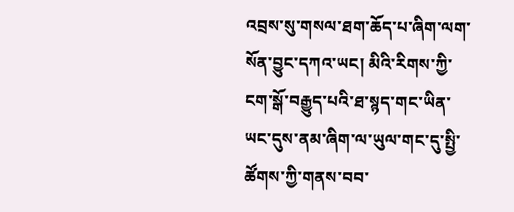འབྲས་སུ་གསལ་ཐག་ཆོད་པ་ཞིག་ལག་སོན་བྱུང་དཀའ་ཡང། མིའི་རིགས་ཀྱི་ངག་སྒོ་བརྒྱུད་པའི་ཐ་སྙད་གང་ཡིན་ཡང་དུས་ནམ་ཞིག་ལ་ཡུལ་གང་དུ་སྤྱི་ཚོགས་ཀྱི་གནས་བབ་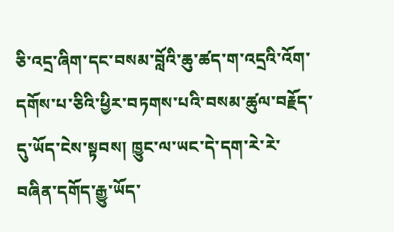ཅི་འདྲ་ཞིག་དང་བསམ་བློའི་ཆུ་ཚད་ག་འདྲའི་འོག་དགོས་པ་ཅིའི་ཕྱིར་བཏགས་པའི་བསམ་ཚུལ་བརྗོད་དུ་ཡོད་ངེས་སྟབས། ཁྱུང་ལ་ཡང་དེ་དག་རེ་རེ་བཞིན་དགོད་རྒྱུ་ཡོད་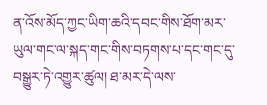ན་འོས་མོད་ཀྱང་ཡིག་ཆའི་དབང་གིས་ཐོག་མར་ཡུལ་གང་ལ་སྐད་གང་གིས་བཏགས་པ་དང་གང་དུ་བསྒྱུར་ཏེ་འགྱུར་ཚུལ། ཐ་མར་དེ་ལས་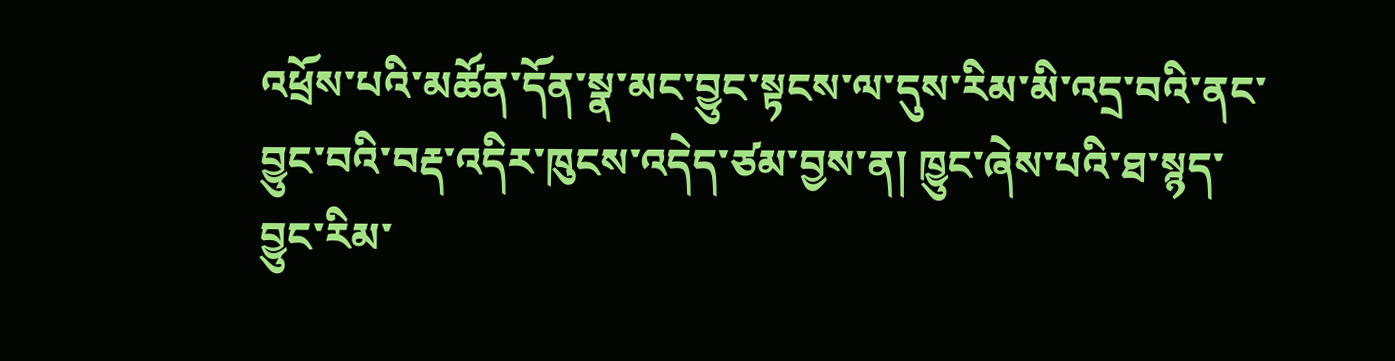འཕྲོས་པའི་མཚོན་དོན་སྣ་མང་བྱུང་སྟངས་ལ་དུས་རིམ་མི་འདྲ་བའི་ནང་བྱུང་བའི་བརྡ་འདིར་ཁུངས་འདེད་ཙམ་བྱས་ན། ཁྱུང་ཞེས་པའི་ཐ་སྙད་བྱུང་རིམ་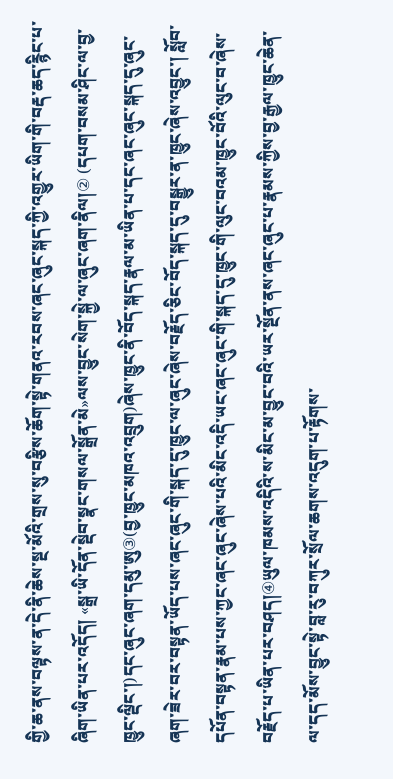གྱི་ཆ་ནས་བལྟས་ན་དེ་ནི་ཆེས་སྔ་མོའི་གྲས་སུ་བརྩིས་ཆོག་སྟེ་གནའ་རབས་ཞང་ཞུང་སྐད་ཀྱི་འགྱུར་ཡིག་གི་བརྡ་ཆད་རྙིང་པ་ཞིག་ཡིན་པར་འདོད། «སྒྲ་ཡི་དོན་སྡེབ་སྣང་གསལ་སྒྲོན་མེ»ལས་བྱུང་སེག་སྐྱེ་ལ་ཞུང་ཞག་ནིལ།② (དཔག་བསམ་ཤིང་ལ་བྱ་ཁྱུང་ལྡིང་།)དང་ཞུང་ཞག་དམུ་ཨུ③(བྱ་ཁྱུང་མཁའ་འབྲུག)ཞེས་ཁྱུང་ནི་བོད་སྐད་རྣལ་མ་ཡིན་པ་དང་ཞང་ཞུང་སྐད་དུ་ཞུང་ཞག་ཟེར་བར་བསྟན་ཡོད་པས་ཞང་ཞུང་གི་སྐད་དུ་ཁྱུང་ལ་ཞུང་ཞེས་བརྗོད་ཅིང་བོད་སྐད་དུ་བསྒྱུར་ན་ཁྱུང་ཞེས་འབྱུང་། སློབ་དཔོན་བསྟན་རྣམ་པས་ཀྱང་ཞང་ཞུང་ཞེས་པའི་མིང་འདི་ཡང་ཞང་ཞུང་གི་སྐད་དུ་ཁྱུང་གི་ལུང་བའམ་ཁྱུང་བོའི་ལུང་བ་ཞེས་བརྗོད་པ་ཡིན་པར་བཤད།④ཡུལ་ཁམས་འདིའི་ས་མིང་མ་བྱུང་བའི་ཡར་སྔོན་ནས་ཞང་ཞུང་པ་རྣམས་ཀྱིས་བྱ་རྒྱལ་ཁྱུང་ཆེན་ལ་དད་མོས་བྱུང་སྟེ་བླ་རུ་བཀུར་སྲོལ་ཆགས་འདུག་པ་རྟོགས་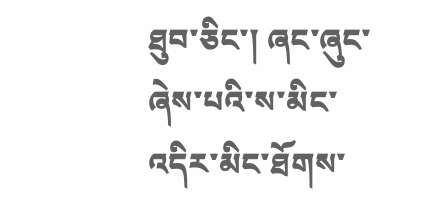ཐུབ་ཅིང་། ཞང་ཞུང་ཞེས་པའི་ས་མིང་འདིར་མིང་ཐོགས་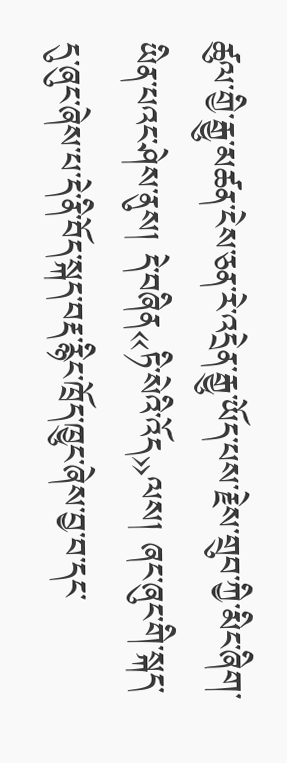ཚུལ་གྱི་རྒྱུ་མཚན་ངེས་ཅན་རེ་འདྲེན་རྒྱུ་ཡོད་པས་རྗེས་གྲུབ་ཀྱི་མིང་ཞིག་ཡིན་པའང་ཤེས་ནུས། དེ་བཞིན«ཏི་སེའི་འོད»ལས། ཞང་ཞུང་གི་སྐད་དུ་ཞུང་ཞེས་པ་དེ་ནི་བོད་སྐད་བརྡ་རྙིང་ཁྲོད་ཁྱུང་ཞེས་བྱ་བ་དང་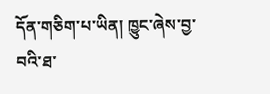དོན་གཅིག་པ་ཡིན། ཁྱུང་ཞེས་བྱ་བའི་ཐ་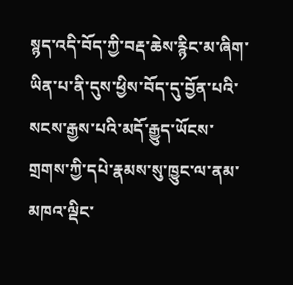སྙད་འདི་བོད་ཀྱི་བརྡ་ཆེས་རྙིང་མ་ཞིག་ཡིན་པ་ནི་དུས་ཕྱིས་བོད་དུ་བྱོན་པའི་སངས་རྒྱས་པའི་མདོ་རྒྱུད་ཡོངས་གྲགས་ཀྱི་དཔེ་རྣམས་སུ་ཁྱུང་ལ་ནམ་མཁའ་ལྡིང་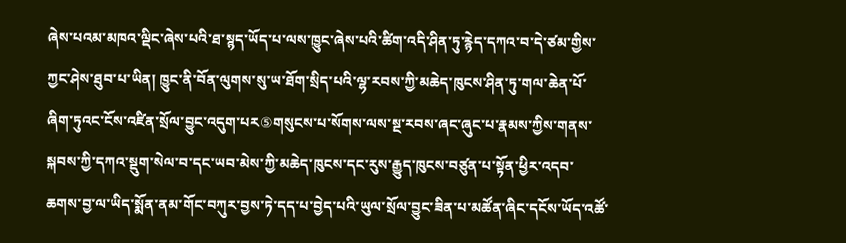ཞེས་པའམ་མཁའ་ལྡིང་ཞེས་པའི་ཐ་སྙད་ཡོད་པ་ལས་ཁྱུང་ཞེས་པའི་ཚིག་འདི་ཤིན་ཏུ་རྙེད་དཀའ་བ་དེ་ཙམ་གྱིས་ཀྱང་ཤེས་ཐུབ་པ་ཡིན། ཁྱུང་ནི་བོན་ལུགས་སུ་ཡ་ཐོག་སྲིད་པའི་ལྷ་རབས་ཀྱི་མཆེད་ཁུངས་ཤིན་ཏུ་གལ་ཆེན་པོ་ཞིག་ཏུའང་ངོས་འཛིན་སྲོལ་བྱུང་འདུག་པར⑤གསུངས་པ་སོགས་ལས་སྔ་རབས་ཞང་ཞུང་པ་རྣམས་ཀྱིས་གནས་སྐབས་ཀྱི་དཀའ་སྡུག་སེལ་བ་དང་ཡབ་མེས་ཀྱི་མཆེད་ཁུངས་དང་རུས་རྒྱུད་ཁུངས་བཙུན་པ་སྟོན་ཕྱིར་འདབ་ཆགས་བྱ་ལ་ཡིད་སྨོན་ནམ་གོང་བཀུར་བྱས་ཏེ་དད་པ་བྱེད་པའི་ཡུལ་སྲོལ་བྱུང་ཟིན་པ་མཚོན་ཞིང་དངོས་ཡོད་འཚོ་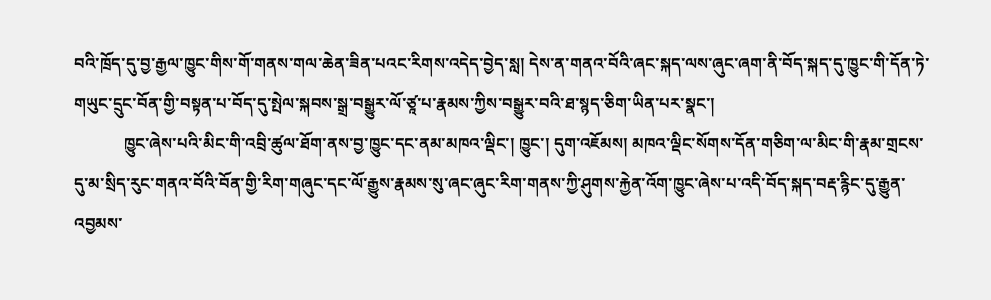བའི་ཁྲོད་དུ་བྱ་རྒྱལ་ཁྱུང་གིས་གོ་གནས་གལ་ཆེན་ཟིན་པའང་རིགས་འདེད་བྱེད་སླ། དེས་ན་གནའ་བོའི་ཞང་སྐད་ལས་ཞུང་ཞག་ནི་བོད་སྐད་དུ་ཁྱུང་གི་དོན་ཏེ་གཡུང་དྲུང་བོན་གྱི་བསྟན་པ་བོད་དུ་སྤེལ་སྐབས་སྒྲ་བསྒྱུར་ལོ་ཙཱ་པ་རྣམས་ཀྱིས་བསྒྱུར་བའི་ཐ་སྙད་ཅིག་ཡིན་པར་སྣང་།
            ཁྱུང་ཞེས་པའི་མིང་གི་འབྲི་ཚུལ་ཐོག་ནས་བྱ་ཁྱུང་དང་ནམ་མཁའ་ལྡིང་། ཁྱུང་། དུག་འཇོམས། མཁའ་ལྡིང་སོགས་དོན་གཅིག་ལ་མིང་གི་རྣམ་གྲངས་དུ་མ་སྲིད་རུང་གནའ་བོའི་བོན་གྱི་རིག་གཞུང་དང་ལོ་རྒྱུས་རྣམས་སུ་ཞང་ཞུང་རིག་གནས་ཀྱི་ཤུགས་རྐྱེན་འོག་ཁྱུང་ཞེས་པ་འདི་བོད་སྐད་བརྡ་རྙིང་དུ་རྒྱུན་འབྱམས་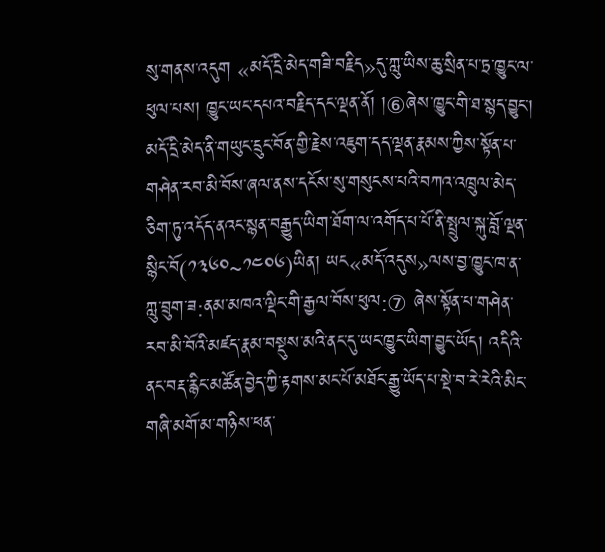སུ་གནས་འདུག «མདོ་དྲི་མེད་གཟི་བརྗིད»དུ་ཀླུ་ཡིས་ཆུ་སྲིན་པ་ཏྲ་ཁྱུང་ལ་ཕུལ་པས། ཁྱུང་ཡང་དཔའ་བརྗིད་དང་ལྡན་ནོ། །⑥ཞེས་ཁྱུང་གི་ཐ་སྙད་བྱུང་། མདོ་དྲི་མེད་ནི་གཡུང་དྲུང་བོན་གྱི་རྗེས་འཇུག་དད་ལྡན་རྣམས་ཀྱིས་སྟོན་པ་གཤེན་རབ་མི་བོས་ཞལ་ནས་དངོས་སུ་གསུངས་པའི་བཀའ་འཁྲུལ་མེད་ཅིག་ཏུ་འདོད་ནའང་སྙན་བརྒྱུད་ཡིག་ཐོག་ལ་འགོད་པ་པོ་ནི་སྤྲུལ་སྐུ་བློ་ལྡན་སྙིང་བོ(༡༣༦༠~༡༤༠༦)ཡིན། ཡང«མདོ་འདུས»ལས་བྱ་ཁྱུང་ཁ་ན་ཀླུ་བྲུག་ཟ:ནམ་མཁའ་ལྡིང་གི་རྒྱལ་བོས་ཕུལ:⑦ ཞེས་སྟོན་པ་གཤེན་རབ་མི་བོའི་མཛད་རྣམ་བསྡུས་མའི་ནང་དུ་ཡང་ཁྱུང་ཡིག་བྱུང་ཡོད། འདིའི་ནང་བརྡ་རྙིང་མཚོན་བྱེད་ཀྱི་རྟགས་མང་པོ་མཐོང་རྒྱུ་ཡོད་པ་སྡེ་བ་རེ་རེའི་མིང་གཞི་མགོ་མ་གཉིས་ཕན་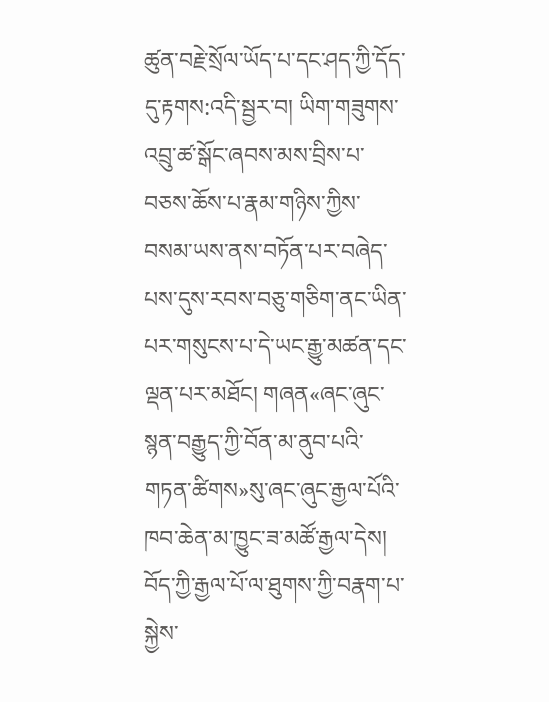ཚུན་བརྗེ་སྲོལ་ཡོད་པ་དང་ཤད་ཀྱི་དོད་དུ་རྟགས:འདི་སྦྱར་བ། ཡིག་གཟུགས་འབྲུ་ཚ་སྒོང་ཞབས་མས་བྲིས་པ་བཅས་ཆོས་པ་རྣམ་གཉིས་ཀྱིས་བསམ་ཡས་ནས་བཏོན་པར་བཞེད་པས་དུས་རབས་བཅུ་གཅིག་ནང་ཡིན་པར་གསུངས་པ་དེ་ཡང་རྒྱུ་མཚན་དང་ལྡན་པར་མཐོང། གཞན«ཞང་ཞུང་སྙན་བརྒྱུད་ཀྱི་བོན་མ་ནུབ་པའི་གཏན་ཚིགས»སུ་ཞང་ཞུང་རྒྱལ་པོའི་ཁབ་ཆེན་མ་ཁྱུང་ཟ་མཚོ་རྒྱལ་དེས། བོད་ཀྱི་རྒྱལ་པོ་ལ་ཐུགས་ཀྱི་བརྣག་པ་སྐྱེས་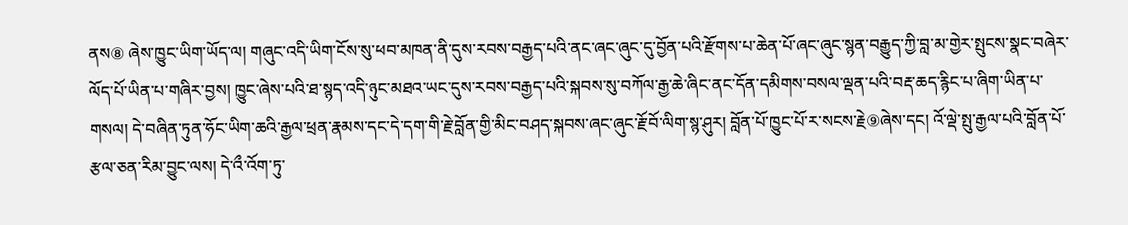ནས⑧ ཞེས་ཁྱུང་ཡིག་ཡོད་ལ། གཞུང་འདི་ཡིག་ངོས་སུ་ཕབ་མཁན་ནི་དུས་རབས་བརྒྱད་པའི་ནང་ཞང་ཞུང་དུ་བྱོན་པའི་རྫོགས་པ་ཆེན་པོ་ཞང་ཞུང་སྙན་བརྒྱུད་ཀྱི་བླ་མ་གྱེར་སྤུངས་སྣང་བཞེར་ལོད་པོ་ཡིན་པ་གཞིར་བྱས། ཁྱུང་ཞེས་པའི་ཐ་སྙད་འདི་ཉུང་མཐའ་ཡང་དུས་རབས་བརྒྱད་པའི་སྐབས་སུ་བཀོལ་རྒྱ་ཆེ་ཞིང་ནང་དོན་དམིགས་བསལ་ལྡན་པའི་བརྡ་ཆད་རྙིང་པ་ཞིག་ཡིན་པ་གསལ། དེ་བཞིན་ཏུན་ཧོང་ཡིག་ཆའི་རྒྱལ་ཕྲན་རྣམས་དང་དེ་དག་གི་རྗེ་བློན་གྱི་མིང་བཤད་སྐབས་ཞང་ཞུང་རྗོ་བོ་ལིག་སྙ་ཤུར། བློན་པོ་ཁྱུང་པོ་ར་སངས་རྗེ⑨ཞེས་དང། འོ་ལྡེ་སྤུ་རྒྱལ་པའི་བློན་པོ་རྩལ་ཅན་རིམ་བྱུང་ལས། དེ་འྀ་འོག་ཏུ་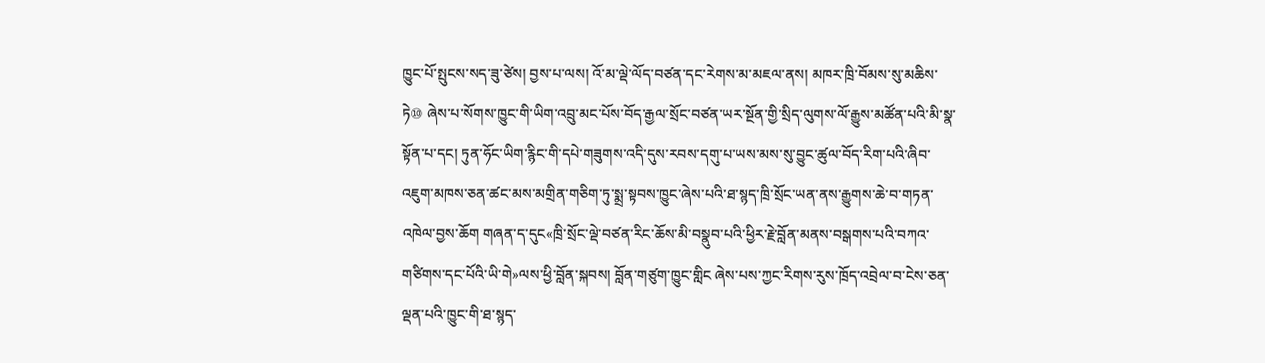ཁྱུང་པོ་སྤུངས་སད་ཟུ་ཙེས། བྱས་པ་ལས། འོ་མ་ལྡེ་ལོད་བཙན་དང་རེགས་མ་མཇལ་ནས། མཁར་ཁྲི་བོམས་སུ་མཆིས་ཏེ⑩ ཞེས་པ་སོགས་ཁྱུང་གི་ཡིག་འབྲུ་མང་པོས་བོད་རྒྱལ་སྲོང་བཙན་ཡར་སྔོན་གྱི་སྲིད་ལུགས་ལོ་རྒྱུས་མཚོན་པའི་མི་སྣ་སྟོན་པ་དང། ཏུན་ཧོང་ཡིག་རྙིང་གི་དཔེ་གཟུགས་འདི་དུས་རབས་དགུ་པ་ཡས་མས་སུ་བྱུང་ཚུལ་བོད་རིག་པའི་ཞིབ་འཇུག་མཁས་ཅན་ཚང་མས་མགྲིན་གཅིག་ཏུ་སྨྲ་སྟབས་ཁྱུང་ཞེས་པའི་ཐ་སྙད་ཁྲི་སྲོང་ཡན་ནས་རྒྱུགས་ཆེ་བ་གཏན་འཁེལ་བྱས་ཆོག གཞན་ད་དུང«ཁྲི་སྲོང་ལྡེ་བཙན་རིང་ཆོས་མི་བསྣུབ་པའི་ཕྱིར་རྗེ་བློན་མནས་བསྒགས་པའི་བཀའ་གཙིགས་དང་པོའི་ཡི་གེ»ལས་ཕྱི་བློན་སྐབས། བློན་གཙུག་ཁྱུང་གླིང ཞེས་པས་ཀྱང་རིགས་རུས་ཁྲོད་འབྲེལ་བ་ངེས་ཅན་ལྡན་པའི་ཁྱུང་གི་ཐ་སྙད་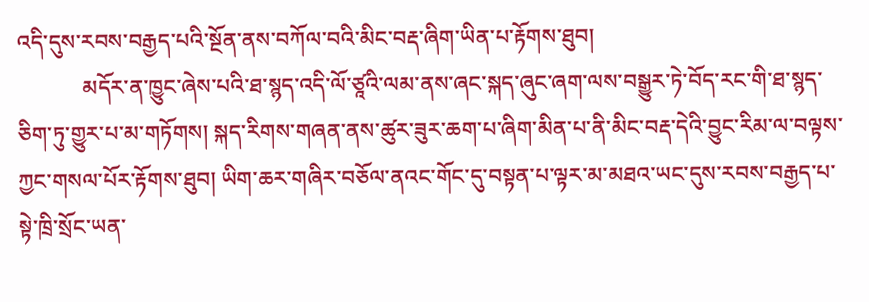འདི་དུས་རབས་བརྒྱད་པའི་སྔོན་ནས་བཀོལ་བའི་མིང་བརྡ་ཞིག་ཡིན་པ་རྟོགས་ཐུབ།
            མདོར་ན་ཁྱུང་ཞེས་པའི་ཐ་སྙད་འདི་ལོ་ཙཱའི་ལམ་ནས་ཞང་སྐད་ཞུང་ཞག་ལས་བསྒྱུར་ཏེ་བོད་རང་གི་ཐ་སྙད་ཅིག་ཏུ་གྱུར་པ་མ་གཏོགས། སྐད་རིགས་གཞན་ནས་ཚུར་ཟུར་ཆག་པ་ཞིག་མིན་པ་ནི་མིང་བརྡ་དེའི་བྱུང་རིམ་ལ་བལྟས་ཀྱང་གསལ་པོར་རྟོགས་ཐུབ། ཡིག་ཆར་གཞིར་བཅོལ་ནའང་གོང་དུ་བསྟན་པ་ལྟར་མ་མཐའ་ཡང་དུས་རབས་བརྒྱད་པ་སྟེ་ཁྲི་སྲོང་ཡན་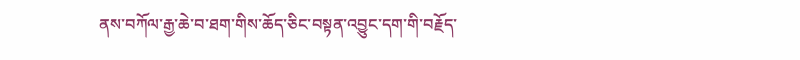ནས་བཀོལ་རྒྱ་ཆེ་བ་ཐག་གིས་ཆོད་ཅིང་བསྟན་འབྱུང་དག་གི་བརྗོད་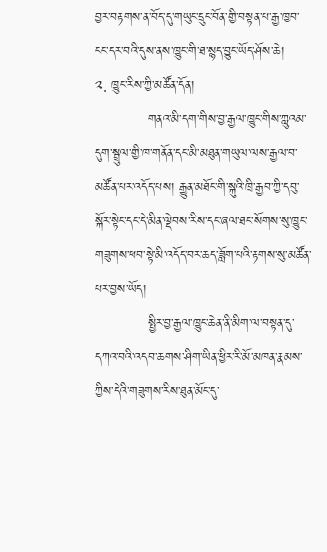བྱར་བརྟགས་ན་བོད་དུ་གཡུང་དྲུང་བོན་གྱི་བསྟན་པ་རྒྱ་ཁྱབ་ངང་དར་བའི་དུས་ནས་ཁྱུང་གི་ཐ་སྙད་བྱུང་ཡོད་ཤོས་ཆེ།
༢. ཁྱུང་རིས་ཀྱི་མཚོན་དོན།
            གནའ་མི་དག་གིས་བྱ་རྒྱལ་ཁྱུང་གིས་ཀླུའམ་དུག་སྦྲུལ་གྱི་ཁ་གནོན་དང་མི་མཐུན་གཡུལ་ལས་རྒྱལ་བ་མཚོན་པར་འདོད་པས། རྒྱུན་མཐོང་གི་སྐུའི་ཁྲི་རྒྱབ་ཀྱི་དབུ་སྐོར་སྟེང་དང་དེ་མིན་ལྡེབས་རིས་དང་ཞལ་ཐང་སོགས་སུ་ཁྱུང་གཟུགས་ཕབ་སྟེ་མི་འདོད་བར་ཆད་ཟློག་པའི་རྟགས་སུ་མཚོན་པར་བྱས་ཡོད།
            སྤྱིར་བྱ་རྒྱལ་ཁྱུང་ཆེན་ནི་མིག་ལ་བསྟན་དུ་དཀའ་བའི་འདབ་ཆགས་ཤིག་ཡིན་ཕྱིར་རི་མོ་མཁན་རྣམས་ཀྱིས་དེའི་གཟུགས་རིས་ཐུན་མོང་དུ་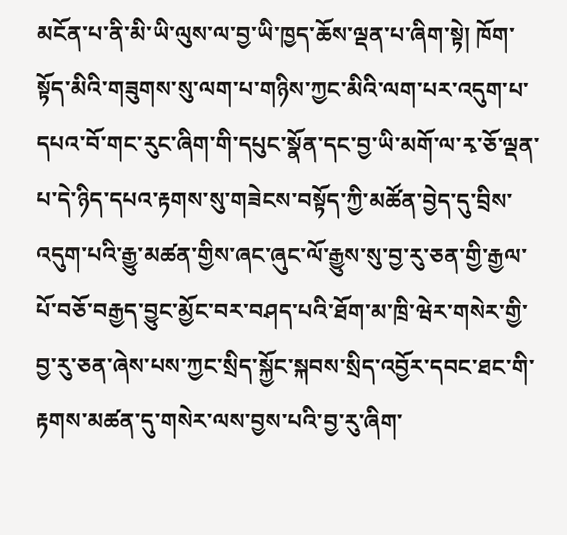མངོན་པ་ནི་མི་ཡི་ལུས་ལ་བྱ་ཡི་ཁྱད་ཆོས་ལྡན་པ་ཞིག་སྟེ། ཁོག་སྟོད་མིའི་གཟུགས་སུ་ལག་པ་གཉིས་ཀྱང་མིའི་ལག་པར་འདུག་པ་དཔའ་བོ་གང་རུང་ཞིག་གི་དཔུང་སྣོན་དང་བྱ་ཡི་མགོ་ལ་རྭ་ཅོ་ལྡན་པ་དེ་ཉིད་དཔའ་རྟགས་སུ་གཟེངས་བསྟོད་ཀྱི་མཚོན་བྱེད་དུ་བྲིས་འདུག་པའི་རྒྱུ་མཚན་གྱིས་ཞང་ཞུང་ལོ་རྒྱུས་སུ་བྱ་རུ་ཅན་གྱི་རྒྱལ་པོ་བཅོ་བརྒྱད་བྱུང་མྱོང་བར་བཤད་པའི་ཐོག་མ་ཁྲི་ཝེར་གསེར་གྱི་བྱ་རུ་ཅན་ཞེས་པས་ཀྱང་སྲིད་སྐྱོང་སྐབས་སྲིད་འབྱོར་དབང་ཐང་གི་རྟགས་མཚན་དུ་གསེར་ལས་བྱས་པའི་བྱ་རུ་ཞིག་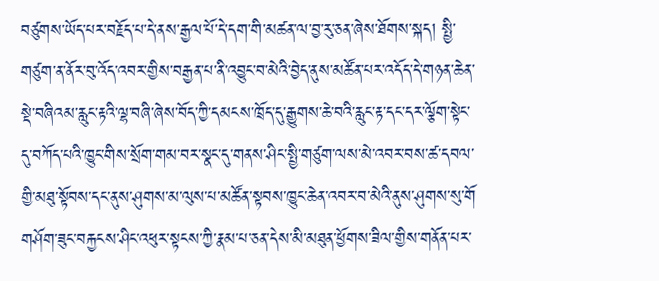བཙུགས་ཡོད་པར་བརྗོད་པ་དེ་ནས་རྒྱལ་པོ་དེ་དག་གི་མཚན་ལ་བྱ་རུ་ཅན་ཞེས་ཐོགས་སྐད། སྤྱི་གཙུག་ན་ནོར་བུ་འོད་འབར་གྱིས་བརྒྱན་པ་ནི་འབྱུང་བ་མེའི་བྱེད་ནུས་མཚོན་པར་འདོད་དེ་གཉན་ཆེན་སྡེ་བཞིའམ་རླུང་རྟའི་ལྷ་བཞི་ཞེས་བོད་ཀྱི་དམངས་ཁྲོད་དུ་རྒྱུགས་ཆེ་བའི་རླུང་རྟ་དང་དར་ལྕོག་སྟེང་དུ་བཀོད་པའི་ཁྱུང་གིས་སྲོག་གམ་བར་སྣང་དུ་གནས་ཤིང་སྤྱི་གཙུག་ལས་མེ་འབར་བས་ཚ་དབལ་གྱི་མཐུ་སྟོབས་དང་ནུས་ཤུགས་མ་ལུས་པ་མཚོན་སྟབས་ཁྱུང་ཆེན་འབར་བ་མེའི་ནུས་ཤུགས་སུ་གོ གཤོག་ཟུང་བརྐྱངས་ཤིང་འཕུར་སྟངས་ཀྱི་རྣམ་པ་ཅན་དེས་མི་མཐུན་ཕྱོགས་ཟིལ་གྱིས་གནོན་པར་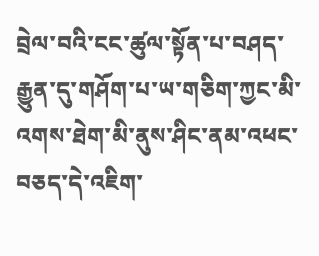བྲེལ་བའི་ངང་ཚུལ་སྟོན་པ་བཤད་རྒྱུན་དུ་གཤོག་པ་ཡ་གཅིག་ཀྱང་མི་འགས་ཐེག་མི་ནུས་ཤིང་ནམ་འཕང་བཅད་དེ་འཇིག་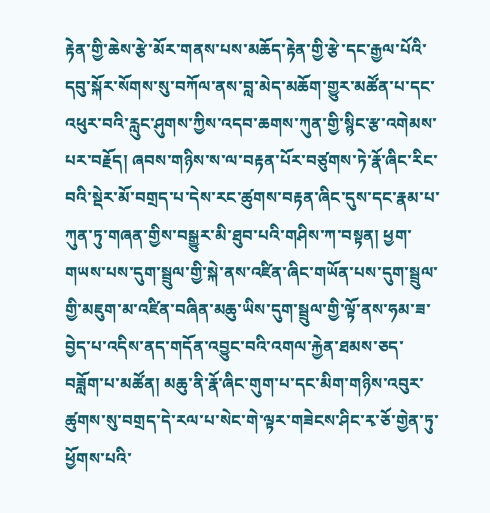རྟེན་གྱི་ཆེས་རྩེ་མོར་གནས་པས་མཆོད་རྟེན་གྱི་རྩེ་དང་རྒྱལ་པོའི་དབུ་སྐོར་སོགས་སུ་བཀོལ་ནས་བླ་མེད་མཆོག་གྱུར་མཚོན་པ་དང་འཕུར་བའི་རླུང་ཤུགས་ཀྱིས་འདབ་ཆགས་ཀུན་གྱི་སྙིང་རྩ་འགེམས་པར་བརྗོད། ཞབས་གཉིས་ས་ལ་བརྟན་པོར་བཙུགས་ཏེ་རྣོ་ཞིང་རིང་བའི་སྡེར་མོ་བགྲད་པ་དེས་རང་ཚུགས་བརྟན་ཞིང་དུས་དང་རྣམ་པ་ཀུན་ཏུ་གཞན་གྱིས་བསྒྱུར་མི་ཐུབ་པའི་གཤིས་ཀ་བསྟན། ཕྱག་གཡས་པས་དུག་སྦྲུལ་གྱི་སྐེ་ནས་འཛིན་ཞིང་གཡོན་པས་དུག་སྦྲུལ་གྱི་མཇུག་མ་འཛིན་བཞིན་མཆུ་ཡིས་དུག་སྦྲུལ་གྱི་ལྟོ་ནས་ཧམ་ཟ་བྱེད་པ་འདིས་ནད་གདོན་འབྱུང་བའི་འགལ་རྐྱེན་ཐམས་ཅད་བཟློག་པ་མཚོན། མཆུ་ནི་རྣོ་ཞིང་གུག་པ་དང་མིག་གཉིས་འབུར་ཚུགས་སུ་བགྲད་དེ་རལ་པ་སེང་གེ་ལྟར་གཟེངས་ཤིང་རྭ་ཅོ་གྱེན་ཏུ་ཕྱོགས་པའི་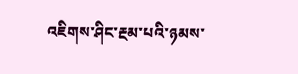འཇིགས་ཤིང་རྔམ་པའི་ཉམས་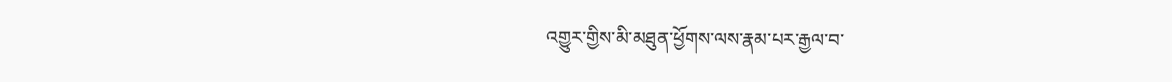འགྱུར་གྱིས་མི་མཐུན་ཕྱོགས་ལས་རྣམ་པར་རྒྱལ་བ་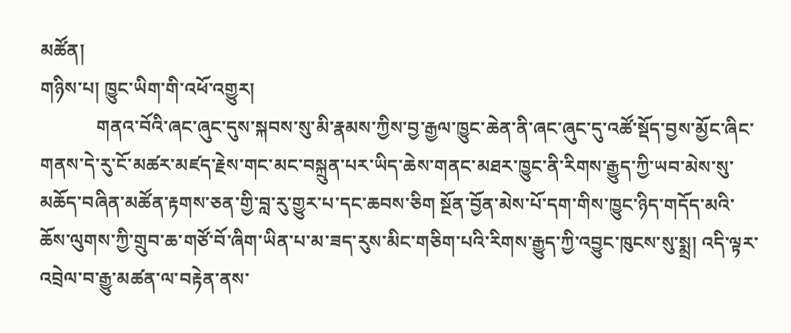མཚོན།
གཉིས་པ། ཁྱུང་ཡིག་གི་འཕོ་འགྱུར།
            གནའ་བོའི་ཞང་ཞུང་དུས་སྐབས་སུ་མི་རྣམས་ཀྱིས་བྱ་རྒྱལ་ཁྱུང་ཆེན་ནི་ཞང་ཞུང་དུ་འཚོ་སྡོད་བྱས་མྱོང་ཞིང་གནས་དེ་རུ་ངོ་མཚར་མཛད་རྗེས་གང་མང་བསྐྲུན་པར་ཡིད་ཆེས་གནང་མཐར་ཁྱུང་ནི་རིགས་རྒྱུད་ཀྱི་ཡབ་མེས་སུ་མཆོད་བཞིན་མཚོན་རྟགས་ཅན་གྱི་བླ་རུ་གྱུར་པ་དང་ཆབས་ཅིག སྔོན་བྱོན་མེས་པོ་དག་གིས་ཁྱུང་ཉིད་གདོད་མའི་ཆོས་ལུགས་ཀྱི་གྲུབ་ཆ་གཙོ་བོ་ཞིག་ཡིན་པ་མ་ཟད་རུས་མིང་གཅིག་པའི་རིགས་རྒྱུད་ཀྱི་འབྱུང་ཁུངས་སུ་སྨྲ། འདི་ལྟར་འབྲེལ་བ་རྒྱུ་མཚན་ལ་བརྟེན་ནས་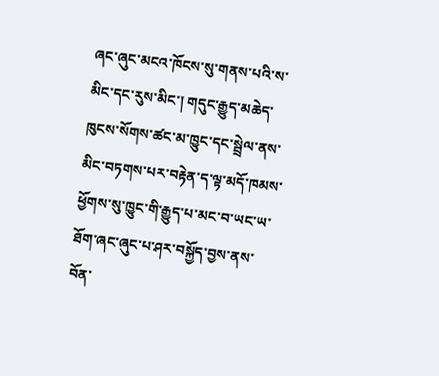ཞང་ཞུང་མངའ་ཁོངས་སུ་གནས་པའི་ས་མིང་དང་རུས་མིང་། གདུང་རྒྱུད་མཆེད་ཁུངས་སོགས་ཚང་མ་ཁྱུང་དང་སྦྲེལ་ནས་མིང་བཏགས་པར་བརྟེན་ད་ལྟ་མདོ་ཁམས་ཕྱོགས་སུ་ཁྱུང་གི་རྒྱུད་པ་མང་བ་ཡང་ཡ་ཐོག་ཞང་ཞུང་པ་ཤར་བསྐྱོད་བྱས་ནས་བོན་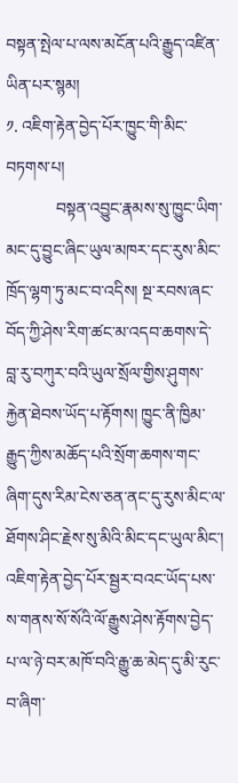བསྟན་སྤེལ་པ་ལས་མངོན་པའི་རྒྱུད་འཛིན་ཡིན་པར་སྙམ།
༡. འཇིག་རྟེན་བྱེད་པོར་ཁྱུང་གི་མིང་བཏགས་པ།
            བསྟན་འབྱུང་རྣམས་སུ་ཁྱུང་ཡིག་མང་དུ་བྱུང་ཞིང་ཡུལ་མཁར་དང་རུས་མིང་ཁྲོད་ལྷག་ཏུ་མང་བ་འདིས། སྔ་རབས་ཞང་བོད་ཀྱི་ཤེས་རིག་ཚང་མ་འདབ་ཆགས་དེ་བླ་རུ་བཀུར་བའི་ཡུལ་སྲོལ་གྱིས་ཤུགས་རྐྱེན་ཐེབས་ཡོད་པ་རྟོགས། ཁྱུང་ནི་ཁྱིམ་རྒྱུད་ཀྱིས་མཆོད་པའི་སྲོག་ཆགས་གང་ཞིག་དུས་རིམ་ངེས་ཅན་ནང་དུ་རུས་མིང་ལ་ཐོགས་ཤིང་རྗེས་སུ་མིའི་མིང་དང་ཡུལ་མིང་། འཇིག་རྟེན་བྱེད་པོར་སྦྱར་བའང་ཡོད་པས་ས་གནས་སོ་སོའི་ལོ་རྒྱུས་ཤེས་རྟོགས་བྱེད་པ་ལ་ཉེ་བར་མཁོ་བའི་རྒྱུ་ཆ་མེད་དུ་མི་རུང་བ་ཞིག་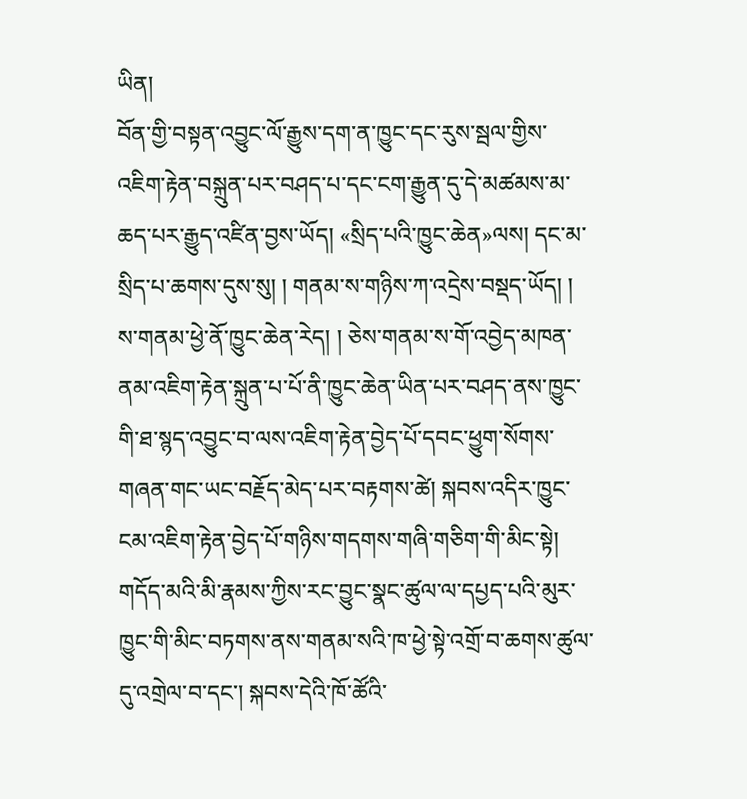ཡིན།
བོན་གྱི་བསྟན་འབྱུང་ལོ་རྒྱུས་དག་ན་ཁྱུང་དང་རུས་སྦལ་གྱིས་འཇིག་རྟེན་བསྐྲུན་པར་བཤད་པ་དང་ངག་རྒྱུན་དུ་དེ་མཚམས་མ་ཆད་པར་རྒྱུད་འཛིན་བྱས་ཡོད། «སྲིད་པའི་ཁྱུང་ཆེན»ལས། དང་མ་སྲིད་པ་ཆགས་དུས་སུ། ། གནམ་ས་གཉིས་ཀ་འདྲེས་བསྡད་ཡོད། ། ས་གནམ་ཕྱེ་ནོ་ཁྱུང་ཆེན་རེད། ། ཅེས་གནམ་ས་གོ་འབྱེད་མཁན་ནམ་འཇིག་རྟེན་སྐྲུན་པ་པོ་ནི་ཁྱུང་ཆེན་ཡིན་པར་བཤད་ནས་ཁྱུང་གི་ཐ་སྙད་འབྱུང་བ་ལས་འཇིག་རྟེན་བྱེད་པོ་དབང་ཕྱུག་སོགས་གཞན་གང་ཡང་བརྗོད་མེད་པར་བརྟགས་ཚེ། སྐབས་འདིར་ཁྱུང་ངམ་འཇིག་རྟེན་བྱེད་པོ་གཉིས་གདགས་གཞི་གཅིག་གི་མིང་སྟེ། གདོད་མའི་མི་རྣམས་ཀྱིས་རང་བྱུང་སྣང་ཚུལ་ལ་དཔྱད་པའི་མུར་ཁྱུང་གི་མིང་བཏགས་ནས་གནམ་སའི་ཁ་ཕྱེ་སྟེ་འགྲོ་བ་ཆགས་ཚུལ་དུ་འགྲེལ་བ་དང་། སྐབས་དེའི་ཁོ་ཚོའི་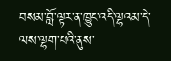བསམ་བློ་ལྟར་ན་ཁྱུང་འདི་ལྷའམ་དེ་ལས་ལྷག་པའི་ནུས་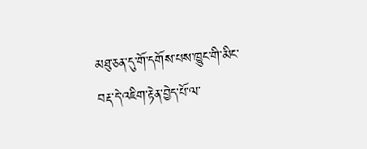མཐུ་ཅན་དུ་གོ་དགོས་པས་ཁྱུང་གི་མིང་བརྡ་དེ་འཇིག་རྟེན་བྱེད་པོ་ལ་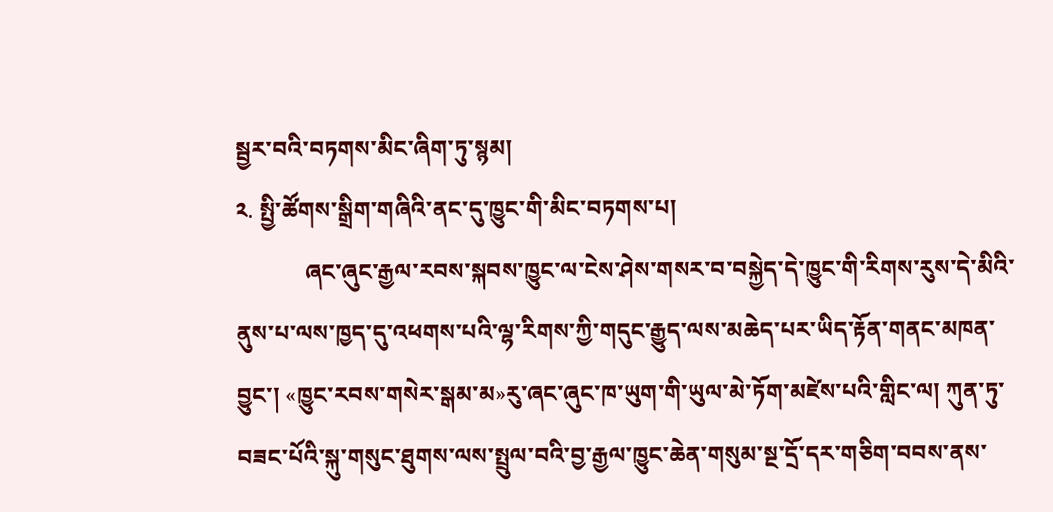སྦྱར་བའི་བཏགས་མིང་ཞིག་ཏུ་སྙམ།
༢. སྤྱི་ཚོགས་སྒྲིག་གཞིའི་ནང་དུ་ཁྱུང་གི་མིང་བཏགས་པ།
            ཞང་ཞུང་རྒྱལ་རབས་སྐབས་ཁྱུང་ལ་ངེས་ཤེས་གསར་བ་བསྐྱེད་དེ་ཁྱུང་གི་རིགས་རུས་དེ་མིའི་ནུས་པ་ལས་ཁྱད་དུ་འཕགས་པའི་ལྷ་རིགས་ཀྱི་གདུང་རྒྱུད་ལས་མཆེད་པར་ཡིད་རྟོན་གནང་མཁན་བྱུང་། «ཁྱུང་རབས་གསེར་སྒམ་མ»རུ་ཞང་ཞུང་ཁ་ཡུག་གི་ཡུལ་མེ་ཏོག་མཛེས་པའི་གླིང་ལ། ཀུན་ཏུ་བཟང་པོའི་སྐུ་གསུང་ཐུགས་ལས་སྤྲུལ་བའི་བྱ་རྒྱལ་ཁྱུང་ཆེན་གསུམ་སྔ་དྲོ་དར་གཅིག་བབས་ནས་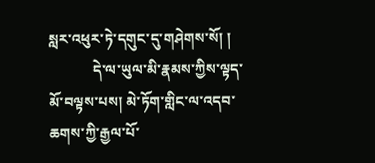སླར་འཕུར་ཏེ་དགུང་དུ་གཤེགས་སོ། །
            དེ་ལ་ཡུལ་མི་རྣམས་ཀྱིས་ལྟད་མོ་བལྟས་པས། མེ་ཏོག་གླིང་ལ་འདབ་ཆགས་ཀྱི་རྒྱལ་པོ་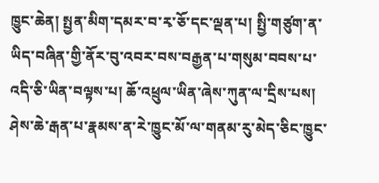ཁྱུང་ཆེན། སྤྱན་མིག་དམར་བ་རྭ་ཅོ་དང་ལྡན་པ། སྤྱི་གཙུག་ན་ཡིད་བཞིན་གྱི་ནོར་བུ་འབར་བས་བརྒྱན་པ་གསུམ་བབས་པ་འདི་ཅི་ཡིན་བལྟས་པ། ཆོ་འཕྲུལ་ཡིན་ཞེས་ཀུན་ལ་དྲིས་པས། ཤེས་ཆེ་རྒན་པ་རྣམས་ན་རེ་ཁྱུང་མོ་ལ་གནམ་རུ་མེད་ཅིང་ཁྱུང་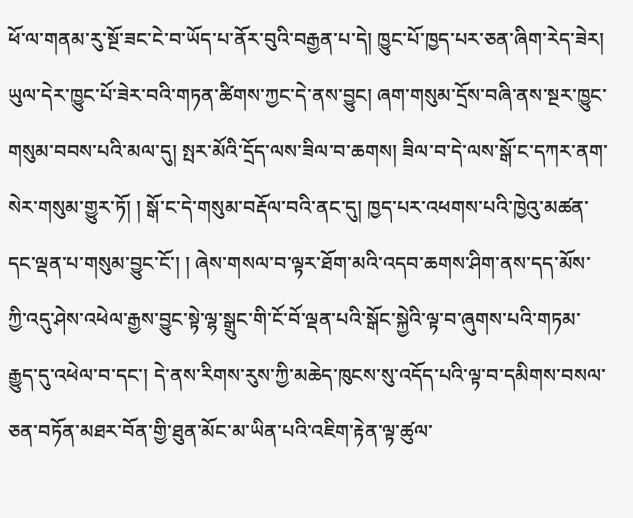ཕོ་ལ་གནམ་རུ་སྔོ་ཟང་ངེ་བ་ཡོད་པ་ནོར་བུའི་བརྒྱན་པ་དེ། ཁྱུང་པོ་ཁྱད་པར་ཅན་ཞིག་རེད་ཟེར། ཡུལ་དེར་ཁྱུང་པོ་ཟེར་བའི་གཏན་ཚིགས་ཀྱང་དེ་ནས་བྱུང། ཞག་གསུམ་དྲོས་བཞི་ནས་སྔར་ཁྱུང་གསུམ་བབས་པའི་མལ་དུ། སྤར་མོའི་དྲོད་ལས་ཟིལ་བ་ཆགས། ཟིལ་བ་དེ་ལས་སྒོ་ང་དཀར་ནག་སེར་གསུམ་གྱུར་ཏོ། ། སྒོ་ང་དེ་གསུམ་བརྡོལ་བའི་ནང་དུ། ཁྱད་པར་འཕགས་པའི་ཁྱེའུ་མཚན་དང་ལྡན་པ་གསུམ་བྱུང་ངོ་། ། ཞེས་གསལ་བ་ལྟར་ཐོག་མའི་འདབ་ཆགས་ཤིག་ནས་དད་མོས་ཀྱི་འདུ་ཤེས་འཕེལ་རྒྱས་བྱུང་སྟེ་ལྷ་སྒྲུང་གི་ངོ་བོ་ལྡན་པའི་སྒོང་སྐྱེའི་ལྟ་བ་ཞུགས་པའི་གཏམ་རྒྱུད་དུ་འཕེལ་བ་དང་། དེ་ནས་རིགས་རུས་ཀྱི་མཆེད་ཁུངས་སུ་འདོད་པའི་ལྟ་བ་དམིགས་བསལ་ཅན་བཏོན་མཐར་བོན་གྱི་ཐུན་མོང་མ་ཡིན་པའི་འཇིག་རྟེན་ལྟ་ཚུལ་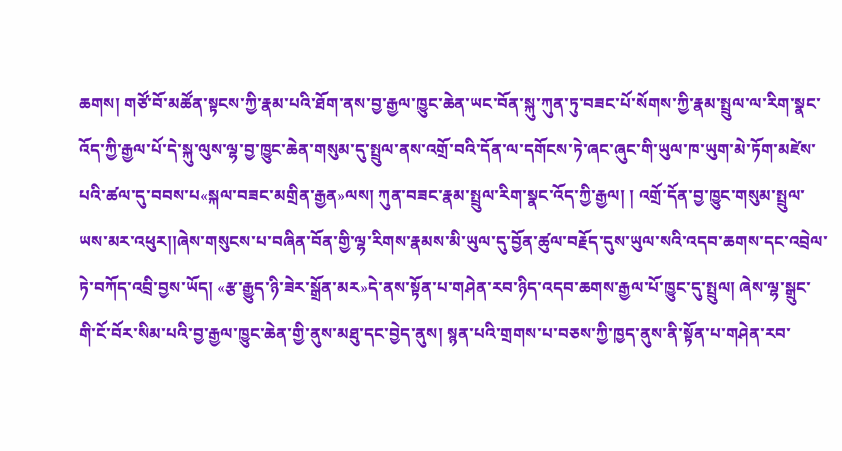ཆགས། གཙོ་བོ་མཚོན་སྟངས་ཀྱི་རྣམ་པའི་ཐོག་ནས་བྱ་རྒྱལ་ཁྱུང་ཆེན་ཡང་བོན་སྐུ་ཀུན་ཏུ་བཟང་པོ་སོགས་ཀྱི་རྣམ་སྤྲུལ་ལ་རིག་སྣང་འོད་ཀྱི་རྒྱལ་པོ་དེ་སྐུ་ལུས་ལྷ་བྱ་ཁྱུང་ཆེན་གསུམ་དུ་སྤྲུལ་ནས་འགྲོ་བའི་དོན་ལ་དགོངས་ཏེ་ཞང་ཞུང་གི་ཡུལ་ཁ་ཡུག་མེ་ཏོག་མཛེས་པའི་ཚལ་དུ་བབས་པ«སྐལ་བཟང་མགྲིན་རྒྱན»ལས། ཀུན་བཟང་རྣམ་སྤྲུལ་རིག་སྣང་འོད་ཀྱི་རྒྱལ། ། འགྲོ་དོན་བྱ་ཁྱུང་གསུམ་སྤྲུལ་ཡས་མར་འཕུར།།ཞེས་གསུངས་པ་བཞིན་བོན་གྱི་ལྷ་རིགས་རྣམས་མི་ཡུལ་དུ་བྱོན་ཚུལ་བརྗོད་དུས་ཡུལ་སའི་འདབ་ཆགས་དང་འབྲེལ་ཏེ་བཀོད་འབྲི་བྱས་ཡོད། «རྩ་རྒྱུད་ཉི་ཟེར་སྒྲོན་མར»དེ་ནས་སྟོན་པ་གཤེན་རབ་ཉིད་འདབ་ཆགས་རྒྱལ་པོ་ཁྱུང་དུ་སྤྲུལ། ཞེས་ལྷ་སྒྲུང་གི་ངོ་བོར་སིམ་པའི་བྱ་རྒྱལ་ཁྱུང་ཆེན་གྱི་ནུས་མཐུ་དང་བྱེད་ནུས། སྙན་པའི་གྲགས་པ་བཅས་ཀྱི་ཁྱད་ནུས་ནི་སྟོན་པ་གཤེན་རབ་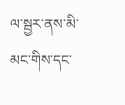ལ་སྦྱར་ནས་མི་མང་གིས་དང་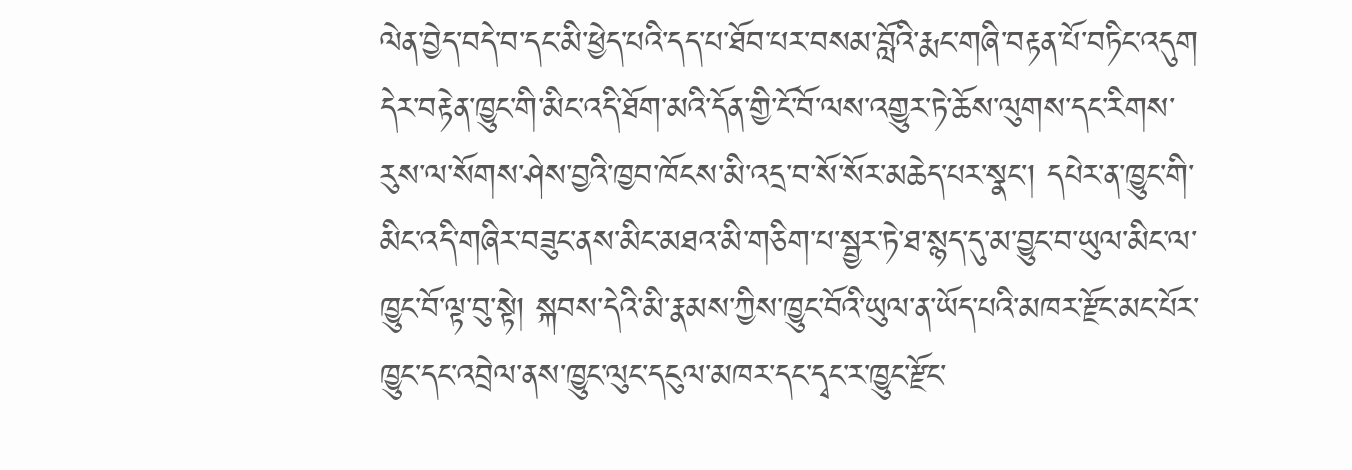ལེན་བྱེད་བདེ་བ་དང་མི་ཕྱེད་པའི་དད་པ་ཐོབ་པར་བསམ་བློའི་རྨང་གཞི་བརྟན་པོ་བཏིང་འདུག དེར་བརྟེན་ཁྱུང་གི་མིང་འདི་ཐོག་མའི་དོན་གྱི་ངོ་བོ་ལས་འགྱུར་ཏེ་ཆོས་ལུགས་དང་རིགས་རུས་ལ་སོགས་ཤེས་བྱའི་ཁྱབ་ཁོངས་མི་འདྲ་བ་སོ་སོར་མཆེད་པར་སྣང་། དཔེར་ན་ཁྱུང་གི་མིང་འདི་གཞིར་བཟུང་ནས་མིང་མཐའ་མི་གཅིག་པ་སྦྱར་ཏེ་ཐ་སྙད་དུ་མ་བྱུང་བ་ཡུལ་མིང་ལ་ཁྱུང་བོ་ལྟ་བུ་སྟེ། སྐབས་དེའི་མི་རྣམས་ཀྱིས་ཁྱུང་བོའི་ཡུལ་ན་ཡོད་པའི་མཁར་རྫོང་མང་པོར་ཁྱུང་དང་འབྲེལ་ནས་ཁྱུང་ལུང་དངུལ་མཁར་དང་དྭང་ར་ཁྱུང་རྫོང་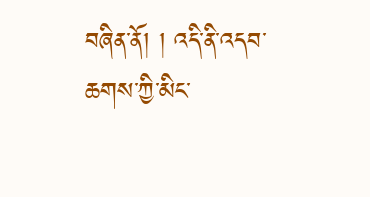བཞིན་ནོ། ། འདི་ནི་འདབ་ཆགས་ཀྱི་མིང་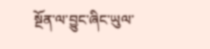སྔོན་ལ་བྱུང་ཞིང་ཡུལ་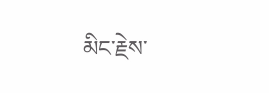མིང་རྗེས་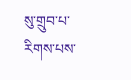སུ་གྲུབ་པ་རིགས་པས་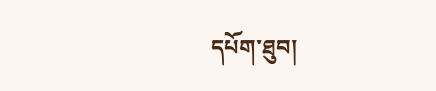དཔོག་ཐུབ།